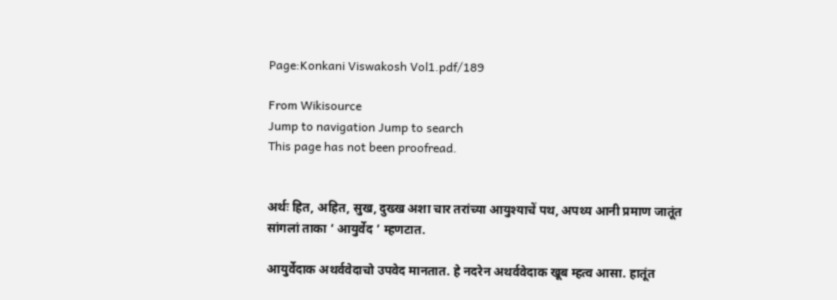Page:Konkani Viswakosh Vol1.pdf/189

From Wikisource
Jump to navigation Jump to search
This page has not been proofread.


अर्थः हित, अहित, सुख, दुख्ख अशा चार तरांच्या आयुश्याचें पथ, अपथ्य आनी प्रमाण जातूंत सांगलां ताका ‘ आयुर्वेद ’ म्हणटात.

आयुर्वेदाक अथर्ववेदाचो उपवेद मानतात. हे नदरेन अथर्ववेदाक खूब म्हत्व आसा. हातूंत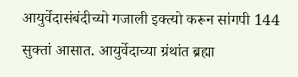आयुर्वेदासंबंदीच्यो गजाली इक्त्यो करून सांगपी 144 सुक्तां आसात. आयुर्वेदाच्या ग्रंथांत ब्रह्मा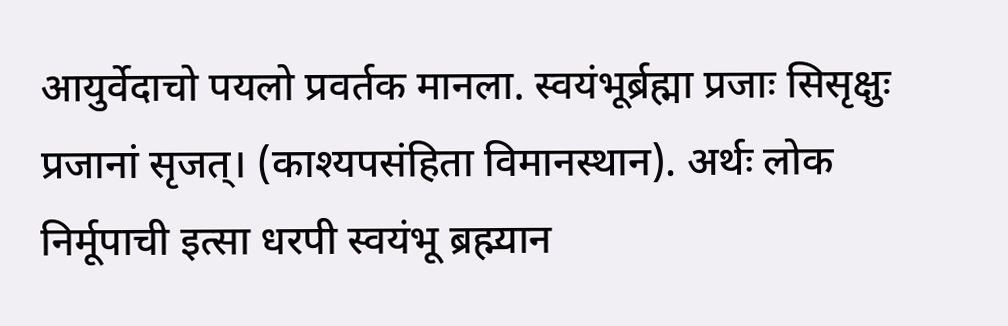आयुर्वेदाचो पयलो प्रवर्तक मानला. स्वयंभूर्ब्रह्मा प्रजाः सिसृक्षुः प्रजानां सृजत्। (काश्यपसंहिता विमानस्थान). अर्थः लोक निर्मूपाची इत्सा धरपी स्वयंभू ब्रह्म्यान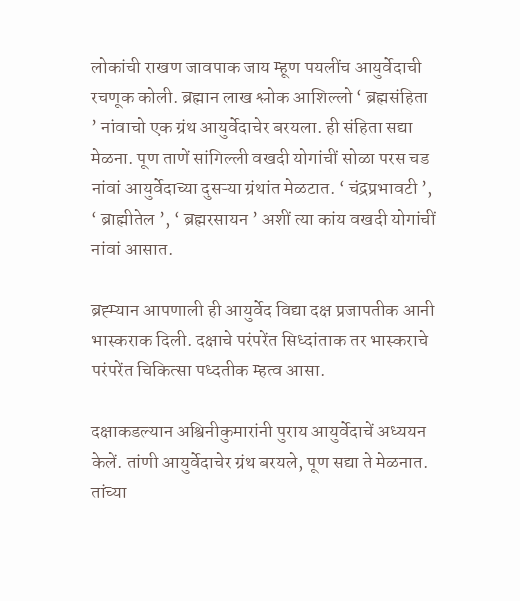लोकांची राखण जावपाक जाय म्हूण पयलींच आयुर्वेदाची रचणूक कोली. ब्रह्मान लाख श्लोक आशिल्लो ‘ ब्रह्मसंहिता ’ नांवाचो एक ग्रंथ आयुर्वेदाचेर बरयला. ही संहिता सद्या मेळना. पूण ताणें सांगिल्ली वखदी योगांचीं सोळा परस चड नांवां आयुर्वेदाच्या दुसऱ्या ग्रंथांत मेळटात. ‘ चंद्रप्रभावटी ’, ‘ ब्राह्मीतेल ’, ‘ ब्रह्मरसायन ’ अशीं त्या कांय वखदी योगांचीं नांवां आसात.

ब्रह्म्यान आपणाली ही आयुर्वेद विद्या दक्ष प्रजापतीक आनी भास्कराक दिली. दक्षाचे परंपरेंत सिध्दांताक तर भास्कराचे परंपरेंत चिकित्सा पध्दतीक म्हत्व आसा.

दक्षाकडल्यान अश्विनीकुमारांनी पुराय आयुर्वेदाचें अध्ययन केलें. तांणी आयुर्वेदाचेर ग्रंथ बरयले, पूण सद्या ते मेळनात. तांच्या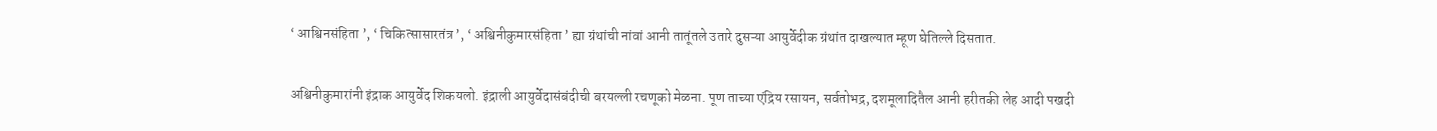‘ आश्विनसंहिता ’, ‘ चिकित्सासारतंत्र ’, ‘ अश्विनीकुमारसंहिता ’ ह्या ग्रंथांची नांवां आनी तातूंतले उतारे दुसऱ्या आयुर्वेदीक ग्रंथांत दाखल्यात म्हूण घेतिल्ले दिसतात.

अश्विनीकुमारांनी इंद्राक आयुर्वेद शिकयलो. इंद्राली आयुर्वेदासंबंदीची बरयल्ली रचणूको मेळना. पूण ताच्या एंद्रिय रसायन, सर्वतोभद्र, दशमूलादितैल आनी हरीतकी लेह आदी पखदी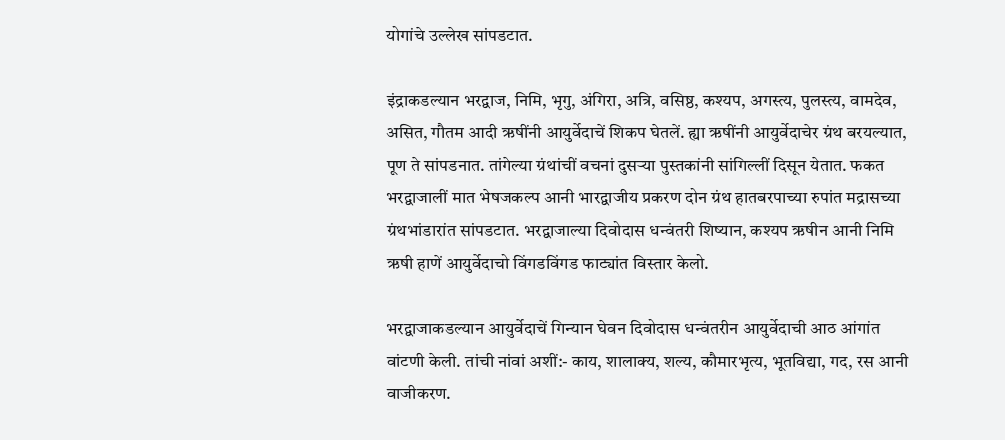योगांचे उल्लेख सांपडटात.

इंद्राकडल्यान भरद्वाज, निमि, भृगु, अंगिरा, अत्रि, वसिष्ठ, कश्यप, अगस्त्य, पुलस्त्य, वामदेव, असित, गौतम आदी ऋषींनी आयुर्वेदाचें शिकप घेतलें. ह्या ऋषींनी आयुर्वेदाचेर ग्रंथ बरयल्यात, पूण ते सांपडनात. तांगेल्या ग्रंथांचीं वचनां दुसऱ्या पुस्तकांनी सांगिल्लीं दिसून येतात. फकत भरद्वाजालीं मात भेषजकल्प आनी भारद्वाजीय प्रकरण दोन ग्रंथ हातबरपाच्या रुपांत मद्रासच्या ग्रंथभांडारांत सांपडटात. भरद्वाजाल्या दिवोदास धन्वंतरी शिष्यान, कश्यप ऋषीन आनी निमि ऋषी हाणें आयुर्वेदाचो विंगडविंगड फाट्यांत विस्तार केलो.

भरद्वाजाकडल्यान आयुर्वेदाचें गिन्यान घेवन दिवोदास धन्वंतरीन आयुर्वेदाची आठ आंगांत वांटणी केली. तांची नांवां अशीं:- काय, शालाक्य, शल्य, कौमारभृत्य, भूतविद्या, गद, रस आनी वाजीकरण.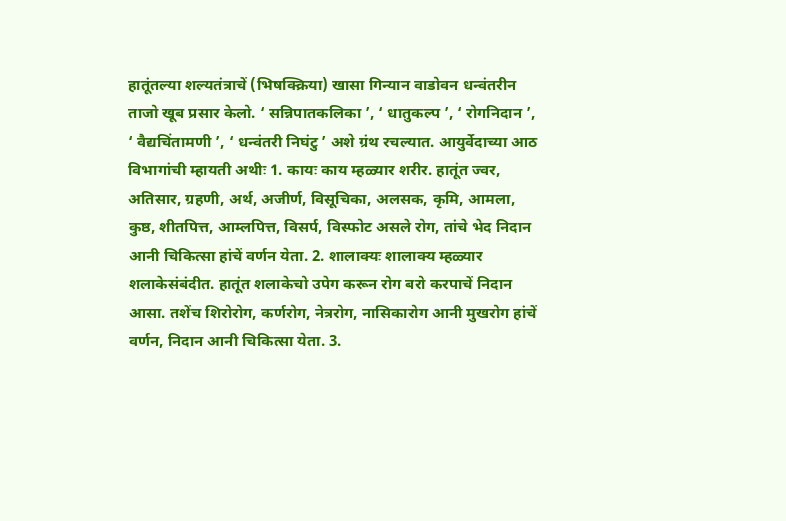हातूंतल्या शल्यतंत्राचें (भिषक्क्रिया) खासा गिन्यान वाडोवन धन्वंतरीन ताजो खूब प्रसार केलो. ‘ सन्निपातकलिका ’, ‘ धातुकल्प ’, ‘ रोगनिदान ’, ‘ वैद्यचिंतामणी ’, ‘ धन्वंतरी निघंटु ’ अशे ग्रंथ रचल्यात. आयुर्वेदाच्या आठ विभागांची म्हायती अथीः 1. कायः काय म्हळ्यार शरीर. हातूंत ज्वर, अतिसार, ग्रहणी, अर्थ, अजीर्ण, विसूचिका, अलसक, कृमि, आमला, कुष्ठ, शीतपित्त, आम्लपित्त, विसर्प, विस्फोट असले रोग, तांचे भेद निदान आनी चिकित्सा हांचें वर्णन येता. 2. शालाक्यः शालाक्य म्हळ्यार शलाकेसंबंदीत. हातूंत शलाकेचो उपेग करून रोग बरो करपाचें निदान आसा. तशेंच शिरोरोग, कर्णरोग, नेत्ररोग, नासिकारोग आनी मुखरोग हांचें वर्णन, निदान आनी चिकित्सा येता. 3.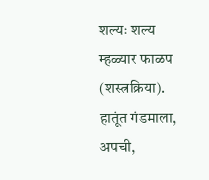शल्यः शल्य म्हळ्यार फाळप (शस्त्रक्रिया). हातूंत गंडमाला, अपची,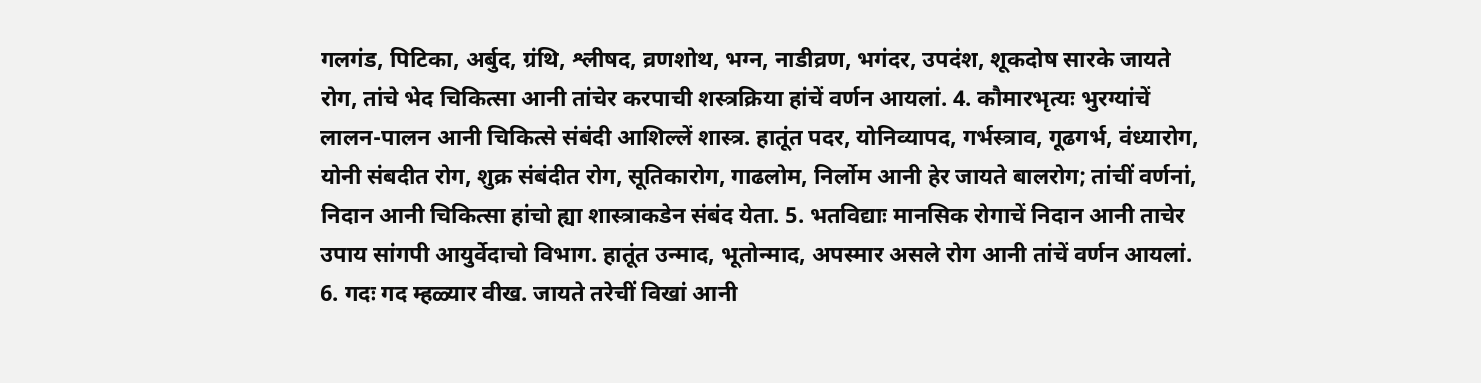गलगंड, पिटिका, अर्बुद, ग्रंथि, श्लीषद, व्रणशोथ, भग्न, नाडीव्रण, भगंदर, उपदंश, शूकदोष सारके जायते रोग, तांचे भेद चिकित्सा आनी तांचेर करपाची शस्त्रक्रिया हांचें वर्णन आयलां. 4. कौमारभृत्यः भुरग्यांचें लालन-पालन आनी चिकित्से संबंदी आशिल्लें शास्त्र. हातूंत पदर, योनिव्यापद, गर्भस्त्राव, गूढगर्भ, वंध्यारोग, योनी संबदीत रोग, शुक्र संबंदीत रोग, सूतिकारोग, गाढलोम, निर्लोम आनी हेर जायते बालरोग; तांचीं वर्णनां, निदान आनी चिकित्सा हांचो ह्या शास्त्राकडेन संबंद येता. 5. भतविद्याः मानसिक रोगाचें निदान आनी ताचेर उपाय सांगपी आयुर्वेदाचो विभाग. हातूंत उन्माद, भूतोन्माद, अपस्मार असले रोग आनी तांचें वर्णन आयलां. 6. गदः गद म्हळ्यार वीख. जायते तरेचीं विखां आनी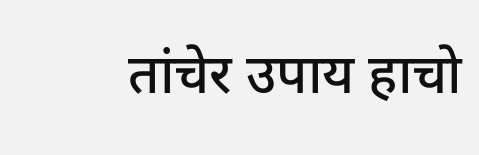तांचेर उपाय हाचो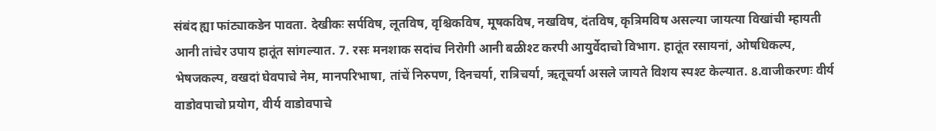संबंद ह्या फांट्याकडेन पावता. देखीकः सर्पविष, लूतविष, वृश्चिकविष, मूषकविष, नखविष, दंतविष, कृत्रिमविष असल्या जायत्या विखांची म्हायती आनी तांचेर उपाय हातूंत सांगल्यात. 7. रसः मनशाक सदांच निरोगी आनी बळीश्ट करपी आयुर्वेदाचो विभाग. हातूंत रसायनां, ओषधिकल्प, भेषजकल्प, वखदां घेवपाचे नेम, मानपरिभाषा, तांचें निरुपण, दिनचर्या, रात्रिचर्या, ऋतूचर्या असले जायते विशय स्पश्ट केल्यात. 8.वाजीकरणः वीर्य वाडोवपाचो प्रयोग, वीर्य वाडोवपाचे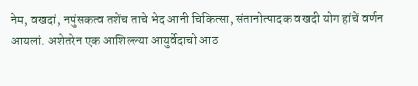नेम, वखदां, नपुंसकत्व तशेंच ताचे भेद आनी चिकित्सा, संतानोत्पादक वखदी योग हांचें वर्णन आयलां. अशेतरेन एक आशिल्ल्या आयुर्वेदाचो आठ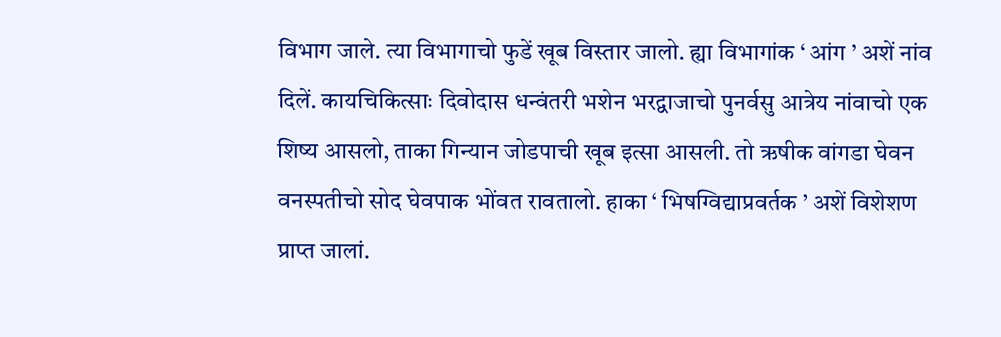विभाग जाले. त्या विभागाचो फुडें खूब विस्तार जालो. ह्या विभागांक ‘ आंग ’ अशें नांव दिलें. कायचिकित्साः दिवोदास धन्वंतरी भशेन भरद्वाजाचो पुनर्वसु आत्रेय नांवाचो एक शिष्य आसलो, ताका गिन्यान जोडपाची खूब इत्सा आसली. तो ऋषीक वांगडा घेवन वनस्पतीचो सोद घेवपाक भोंवत रावतालो. हाका ‘ भिषग्विद्याप्रवर्तक ’ अशें विशेशण प्राप्त जालां.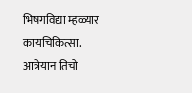भिषगविद्या म्हळ्यार कायचिकित्सा. आत्रेयान तिचो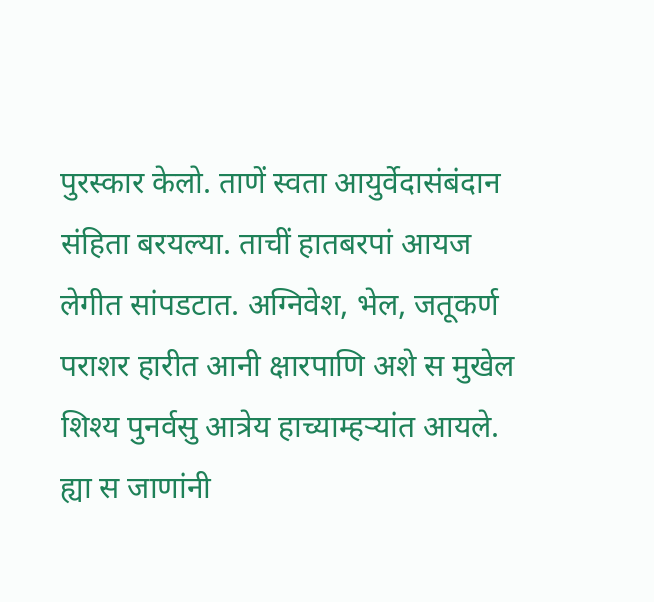पुरस्कार केलो. ताणें स्वता आयुर्वेदासंबंदान संहिता बरयल्या. ताचीं हातबरपां आयज लेगीत सांपडटात. अग्निवेश, भेल, जतूकर्ण पराशर हारीत आनी क्षारपाणि अशे स मुखेल शिश्य पुनर्वसु आत्रेय हाच्याम्हऱ्यांत आयले. ह्या स जाणांनी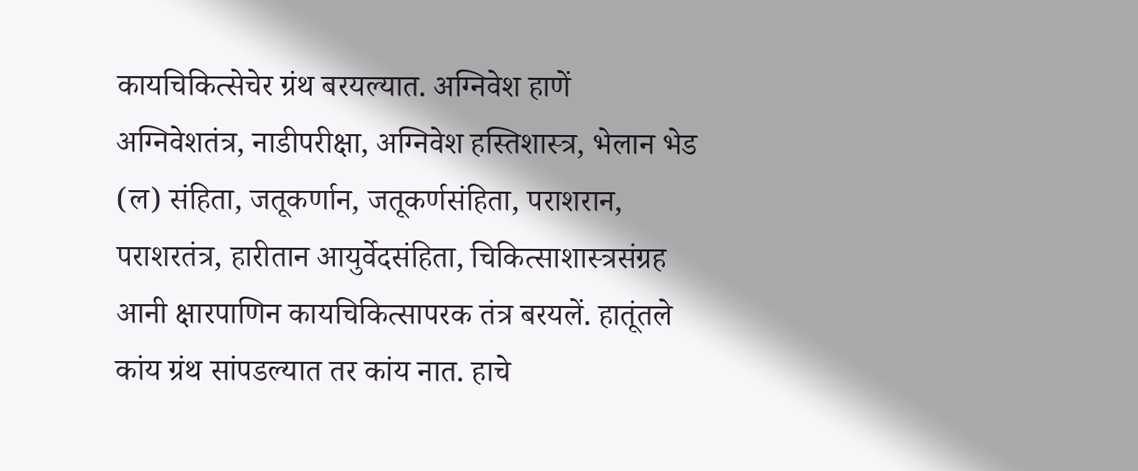कायचिकित्सेचेर ग्रंथ बरयल्यात. अग्निवेश हाणें अग्निवेशतंत्र, नाडीपरीक्षा, अग्निवेश हस्तिशास्त्र, भेलान भेड (ल) संहिता, जतूकर्णान, जतूकर्णसंहिता, पराशरान, पराशरतंत्र, हारीतान आयुर्वेदसंहिता, चिकित्साशास्त्रसंग्रह आनी क्षारपाणिन कायचिकित्सापरक तंत्र बरयलें. हातूंतले कांय ग्रंथ सांपडल्यात तर कांय नात. हाचे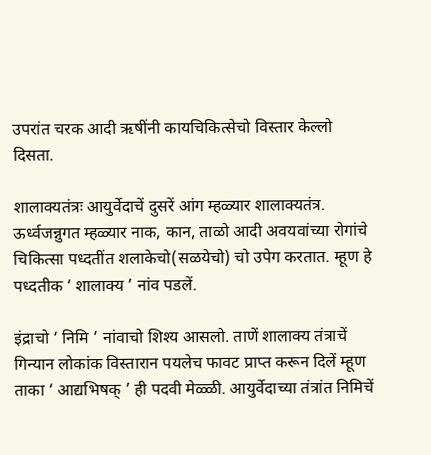उपरांत चरक आदी ऋषींनी कायचिकित्सेचो विस्तार केल्लो दिसता.

शालाक्यतंत्रः आयुर्वेदाचें दुसरें आंग म्हळ्यार शालाक्यतंत्र. ऊर्ध्वजन्नुगत म्हळ्यार नाक, कान, ताळो आदी अवयवांच्या रोगांचे चिकित्सा पध्दतींत शलाकेचो(सळयेचो) चो उपेग करतात. म्हूण हे पध्दतीक ‘ शालाक्य ’ नांव पडलें.

इंद्राचो ‘ निमि ’ नांवाचो शिश्य आसलो. ताणें शालाक्य तंत्राचें गिन्यान लोकांक विस्तारान पयलेच फावट प्राप्त करून दिलें म्हूण ताका ‘ आद्यभिषक् ’ ही पदवी मेळ्ळी. आयुर्वेदाच्या तंत्रांत निमिचें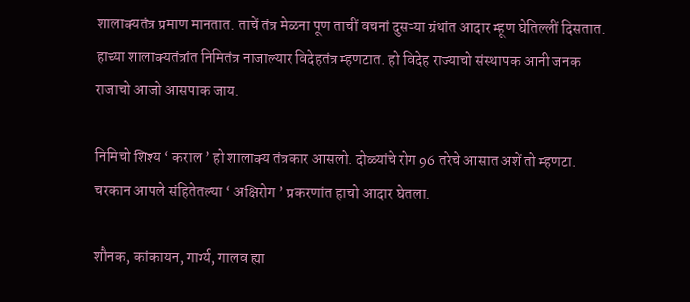शालाक्यतंत्र प्रमाण मानतात. ताचें तंत्र मेळना पूण ताचीं वचनां दुसऱ्या ग्रंथांत आदार म्हूण घेतिल्लीं दिसतात. हाच्या शालाक्यतंत्रांत निमितंत्र नाजाल्यार विदेहतंत्र म्हणटात. हो विदेह राज्याचो संस्थापक आनी जनक राजाचो आजो आसपाक जाय.

निमिचो शिश्य ‘ कराल ’ हो शालाक्य तंत्रकार आसलो. दोळ्यांचे रोग 96 तरेचे आसात अशें तो म्हणटा. चरकान आपले संहितेतल्या ‘ अक्षिरोग ’ प्रकरणांत हाचो आदार घेतला.

शौनक, कांकायन, गार्ग्य, गालव ह्या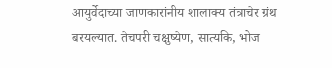आयुर्वेदाच्या जाणकारांनीय शालाक्य तंत्राचेर ग्रंथ बरयल्यात. तेचपरी चक्षुष्येण, सात्यकि, भोज